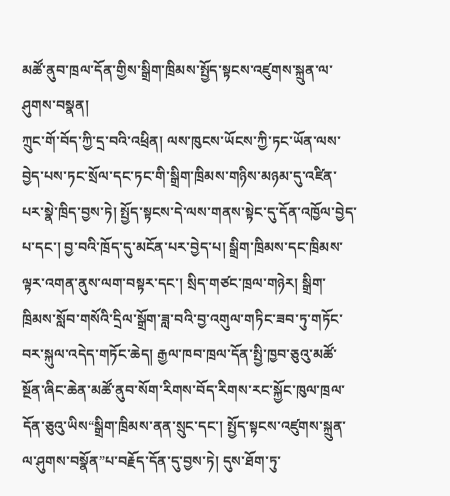མཚོ་ནུབ་ཁྲལ་དོན་གྱིས་སྒྲིག་ཁྲིམས་སྤྱོད་སྟངས་འཛུགས་སྐྲུན་ལ་ཤུགས་བསྣན།
ཀྲུང་གོ་བོད་ཀྱི་དྲ་བའི་འཕྲིན། ལས་ཁུངས་ཡོངས་ཀྱི་ཏང་ཡོན་ལས་བྱེད་པས་ཏང་སྲོལ་དང་ཏང་གི་སྒྲིག་ཁྲིམས་གཉིས་མཉམ་དུ་འཛིན་པར་སྣེ་ཁྲིད་བྱས་ཏེ། སྤྱོད་སྟངས་དེ་ལས་གནས་སྟེང་དུ་དོན་འཁྱོལ་བྱེད་པ་དང་། བྱ་བའི་ཁྲོད་དུ་མངོན་པར་བྱེད་པ། སྒྲིག་ཁྲིམས་དང་ཁྲིམས་ལྟར་འགན་ནུས་ལག་བསྟར་དང་། སྲིད་གཙང་ཁྲལ་གཉེར། སྒྲིག་ཁྲིམས་སློབ་གསོའི་དྲིལ་སྒྲོག་ཟླ་བའི་བྱ་འགུལ་གཏིང་ཟབ་ཏུ་གཏོང་བར་སྐུལ་འདེད་གཏོང་ཆེད། རྒྱལ་ཁབ་ཁྲལ་དོན་སྤྱི་ཁྱབ་ཅུའུ་མཚོ་སྔོན་ཞིང་ཆེན་མཚོ་ནུབ་སོག་རིགས་བོད་རིགས་རང་སྐྱོང་ཁུལ་ཁྲལ་དོན་ཅུའུ་ཡིས“སྒྲིག་ཁྲིམས་ནན་སྲུང་དང་། སྤྱོད་སྟངས་འཛུགས་སྐྲུན་ལ་ཤུགས་བསྣོན”པ་བརྗོད་དོན་དུ་བྱས་ཏེ། དུས་ཐོག་ཏུ་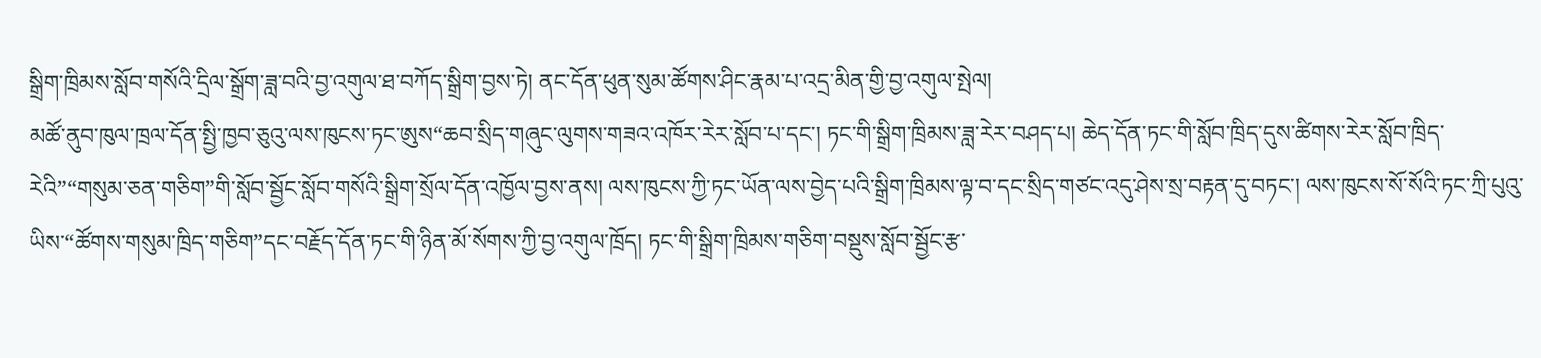སྒྲིག་ཁྲིམས་སློབ་གསོའི་དྲིལ་སྒྲོག་ཟླ་བའི་བྱ་འགུལ་ཐ་བཀོད་སྒྲིག་བྱས་ཏེ། ནང་དོན་ཕུན་སུམ་ཚོགས་ཤིང་རྣམ་པ་འདྲ་མིན་གྱི་བྱ་འགུལ་སྤེལ།
མཚོ་ནུབ་ཁུལ་ཁྲལ་དོན་སྤྱི་ཁྱབ་ཅུའུ་ལས་ཁུངས་ཏང་ཨུས“ཆབ་སྲིད་གཞུང་ལུགས་གཟའ་འཁོར་རེར་སློབ་པ་དང་། ཏང་གི་སྒྲིག་ཁྲིམས་ཟླ་རེར་བཤད་པ། ཆེད་དོན་ཏང་གི་སློབ་ཁྲིད་དུས་ཚིགས་རེར་སློབ་ཁྲིད་རེའི”“གསུམ་ཅན་གཅིག”གི་སློབ་སྦྱོང་སློབ་གསོའི་སྒྲིག་སྲོལ་དོན་འཁྱོལ་བྱས་ནས། ལས་ཁུངས་ཀྱི་ཏང་ཡོན་ལས་བྱེད་པའི་སྒྲིག་ཁྲིམས་ལྟ་བ་དང་སྲིད་གཙང་འདུ་ཤེས་སྲ་བརྟན་དུ་བཏང་། ལས་ཁུངས་སོ་སོའི་ཏང་ཀྲི་པུའུ་ཡིས་“ཚོགས་གསུམ་ཁྲིད་གཅིག”དང་བརྗོད་དོན་ཏང་གི་ཉིན་མོ་སོགས་ཀྱི་བྱ་འགུལ་ཁྲོད། ཏང་གི་སྒྲིག་ཁྲིམས་གཅིག་བསྡུས་སློབ་སྦྱོང་རྩ་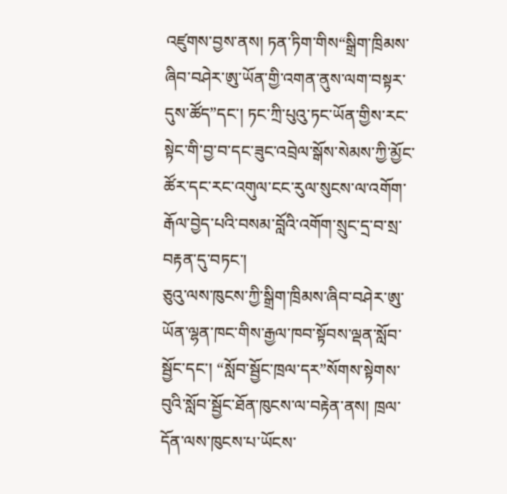འཛུགས་བྱས་ནས། ཏན་ཏིག་གིས“སྒྲིག་ཁྲིམས་ཞིབ་བཤེར་ཨུ་ཡོན་གྱི་འགན་ནུས་ལག་བསྟར་དུས་ཚོད”དང་། ཏང་ཀྲི་པུའུ་ཏང་ཡོན་གྱིས་རང་སྟེང་གི་བྱ་བ་དང་ཟུང་འབྲེལ་སྒོས་སེམས་ཀྱི་མྱོང་ཚོར་དང་རང་འགུལ་ངང་རུལ་སུངས་ལ་འགོག་རྒོལ་བྱེད་པའི་བསམ་བློའི་འགོག་སྲུང་དྲ་བ་སྲ་བརྟན་དུ་བཏང་།
ཅུའུ་ལས་ཁུངས་ཀྱི་སྒྲིག་ཁྲིམས་ཞིབ་བཤེར་ཨུ་ཡོན་ལྷན་ཁང་གིས་རྒྱལ་ཁབ་སྟོབས་ལྡན་སློབ་སྦྱོང་དང་། “སློབ་སྦྱོང་ཁྲལ་དར”སོགས་སྟེགས་བུའི་སློབ་སྦྱོང་ཐོན་ཁུངས་ལ་བརྟེན་ནས། ཁྲལ་དོན་ལས་ཁུངས་པ་ཡོངས་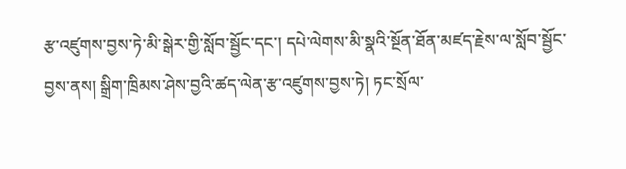རྩ་འཛུགས་བྱས་ཏེ་མི་སྒེར་གྱི་སློབ་སྦྱོང་དང་། དཔེ་ལེགས་མི་སྣའི་སྔོན་ཐོན་མཛད་རྗེས་ལ་སློབ་སྦྱོང་བྱས་ནས། སྒྲིག་ཁྲིམས་ཤེས་བྱའི་ཚད་ལེན་རྩ་འཛུགས་བྱས་ཏེ། ཏང་སྲོལ་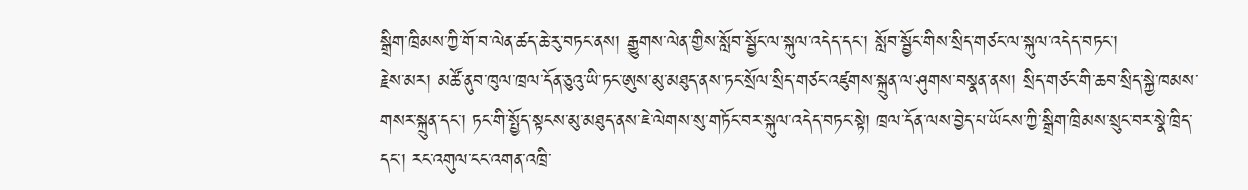སྒྲིག་ཁྲིམས་ཀྱི་གོ་བ་ལེན་ཚད་ཆེ་རུ་བཏང་ནས། རྒྱུགས་ལེན་གྱིས་སློབ་སྦྱོང་ལ་སྐུལ་འདེད་དང་། སློབ་སྦྱོང་གིས་སྲིད་གཙང་ལ་སྐུལ་འདེད་བཏང་།
རྗེས་མར། མཚོ་ནུབ་ཁུལ་ཁྲལ་དོན་ཅུའུ་ཡི་ཏང་ཨུས་མུ་མཐུད་ནས་ཏང་སྲོལ་སྲིད་གཙང་འཛུགས་སྐྲུན་ལ་ཤུགས་བསྣན་ནས། སྲིད་གཙང་གི་ཆབ་སྲིད་སྐྱེ་ཁམས་གསར་སྐྲུན་དང་། ཏང་གི་སྤྱོད་སྟངས་མུ་མཐུད་ནས་ཇེ་ལེགས་སུ་གཏོང་བར་སྐུལ་འདེད་བཏང་སྟེ། ཁྲལ་དོན་ལས་བྱེད་པ་ཡོངས་ཀྱི་སྒྲིག་ཁྲིམས་སྲུང་བར་སྣེ་ཁྲིད་དང་། རང་འགུལ་ངང་འགན་འཁྲི་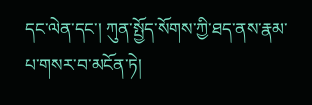དང་ལེན་དང་། ཀུན་སྤྱོད་སོགས་ཀྱི་ཐད་ནས་རྣམ་པ་གསར་བ་མངོན་ཏེ།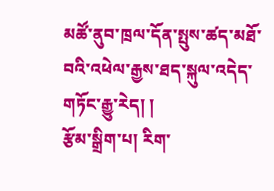མཚོ་ནུབ་ཁྲལ་དོན་སྤུས་ཚད་མཐོ་བའི་འཕེལ་རྒྱས་ཐད་སྐུལ་འདེད་གཏོང་རྒྱུ་རེད། །
རྩོམ་སྒྲིག་པ། རིག་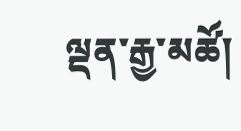ལྡན་རྒྱ་མཚོ།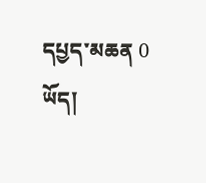དཔྱད་མཆན 0 ཡོད།